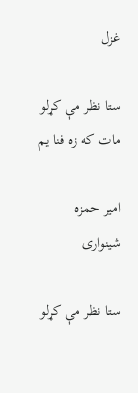غزل

ستا نظر مې کړلو مات که زه فنا يم

امیر حمزه شینواری

ستا نظر مې کړلو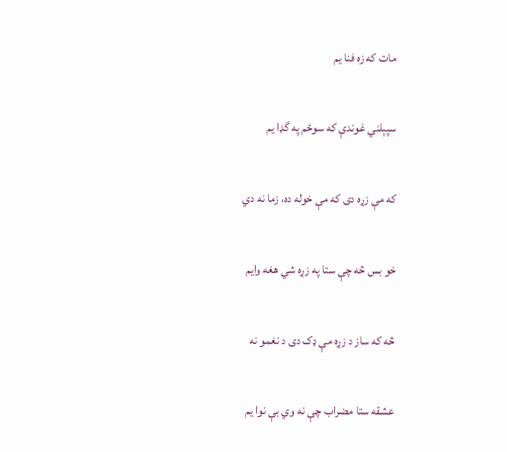مات که زه فنا يم

سپېلني غوندې که سوځم په گډا يم

که مې زړه دی که مې خوله ده، زما نه دي

خو بس څه چې ستا په زړه شي هغه وايم

څه که ساز د زړه مې ډک دی د نغمو نه

عشقه ستا مضراب چې نه وي بې نوا يم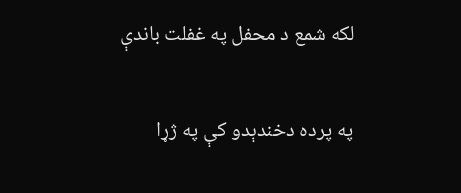لکه شمع د محفل په غفلت باندې

په پرده دخندېدو کې په ژړا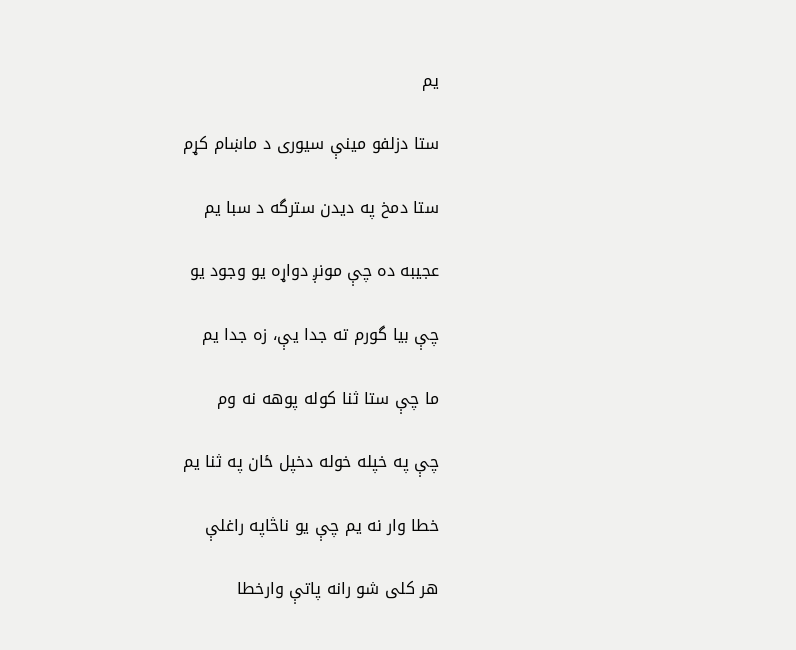يم

ستا دزلفو مينې سيوری د ماښام کړم

ستا دمخ په ديدن سترگه د سبا يم

عجيبه ده چې مونږ دواړه يو وجود يو

چې بيا گورم ته جدا يې، زه جدا يم

ما چې ستا ثنا کوله پوهه نه وم

چې په خپله خوله دخپل ځان په ثنا يم

خطا وار نه يم چې يو ناڅاپه راغلې

هر کلی شو رانه پاتې وارخطا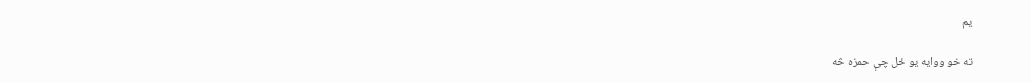يم

ته خو ووايه يو ځل چې حمزه څه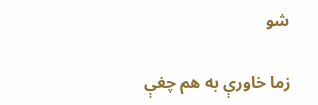شو

زما خاورې به هم چغې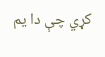کړي چې دا يم